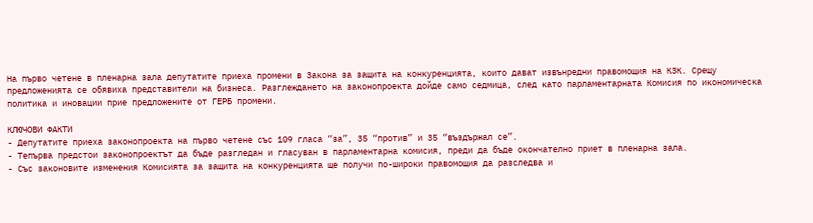На първо четене в пленарна зала депутатите приеха промени в Закона за защита на конкуренцията, които дават извънредни правомощия на КЗК. Срещу предложенията се обявиха представители на бизнеса. Разглеждането на законопроекта дойде само седмица, след като парламентарната Комисия по икономическа политика и иновации прие предложените от ГЕРБ промени.

КЛЮЧОВИ ФАКТИ
- Депутатите приеха законопроекта на първо четене със 109 гласа “за”, 35 “против” и 35 “въздържал се”.
- Тепърва предстои законопроектът да бъде разгледан и гласуван в парламентарна комисия, преди да бъде окончателно приет в пленарна зала.
- Със законовите изменения Комисията за защита на конкуренцията ще получи по-широки правомощия да разследва и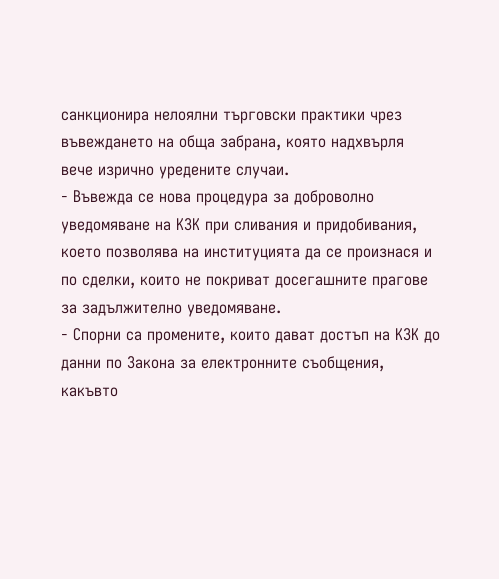санкционира нелоялни търговски практики чрез въвеждането на обща забрана, която надхвърля вече изрично уредените случаи.
- Въвежда се нова процедура за доброволно уведомяване на КЗК при сливания и придобивания, което позволява на институцията да се произнася и по сделки, които не покриват досегашните прагове за задължително уведомяване.
- Спорни са промените, които дават достъп на КЗК до данни по Закона за електронните съобщения, какъвто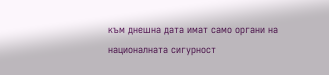към днешна дата имат само органи на националната сигурност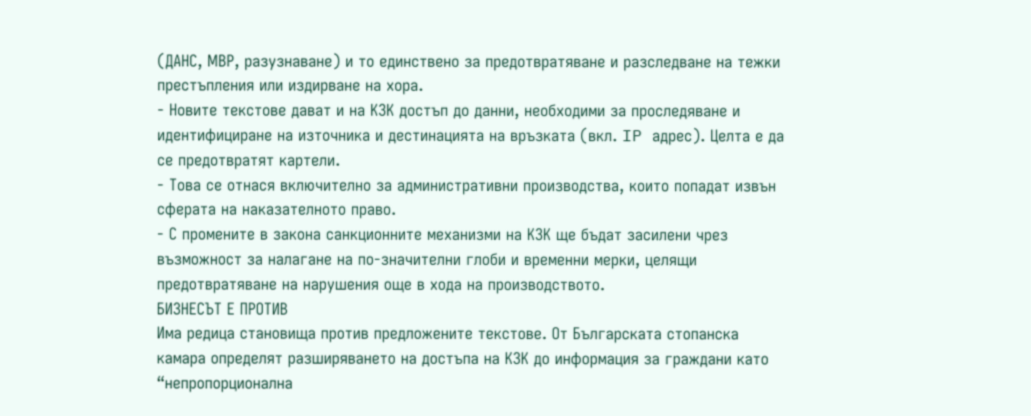(ДАНС, МВР, разузнаване) и то единствено за предотвратяване и разследване на тежки престъпления или издирване на хора.
- Новите текстове дават и на КЗК достъп до данни, необходими за проследяване и идентифициране на източника и дестинацията на връзката (вкл. IP адрес). Целта е да се предотвратят картели.
- Това се отнася включително за административни производства, които попадат извън сферата на наказателното право.
- С промените в закона санкционните механизми на КЗК ще бъдат засилени чрез възможност за налагане на по-значителни глоби и временни мерки, целящи предотвратяване на нарушения още в хода на производството.
БИЗНЕСЪТ Е ПРОТИВ
Има редица становища против предложените текстове. От Българската стопанска камара определят разширяването на достъпа на КЗК до информация за граждани като “непропорционална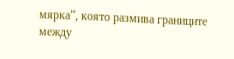мярка”, която размива границите между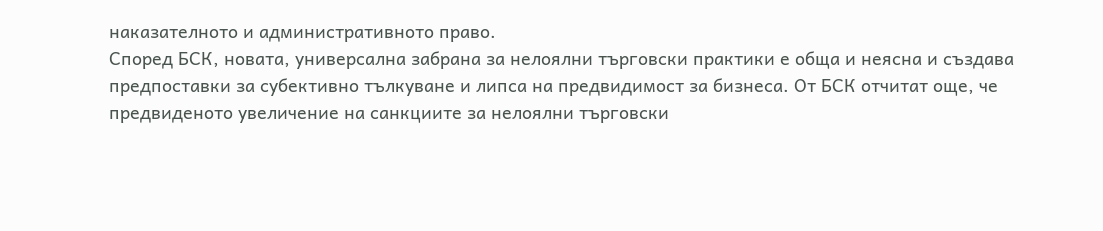наказателното и административното право.
Според БСК, новата, универсална забрана за нелоялни търговски практики е обща и неясна и създава предпоставки за субективно тълкуване и липса на предвидимост за бизнеса. От БСК отчитат още, че предвиденото увеличение на санкциите за нелоялни търговски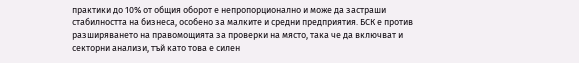практики до 10% от общия оборот е непропорционално и може да застраши стабилността на бизнеса, особено за малките и средни предприятия. БСК е против разширяването на правомощията за проверки на място, така че да включват и секторни анализи, тъй като това е силен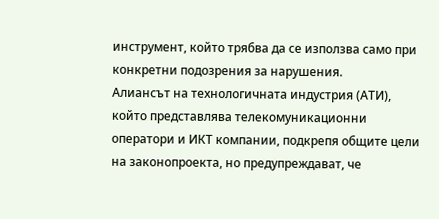инструмент, който трябва да се използва само при конкретни подозрения за нарушения.
Алиансът на технологичната индустрия (АТИ), който представлява телекомуникационни оператори и ИКТ компании, подкрепя общите цели на законопроекта, но предупреждават, че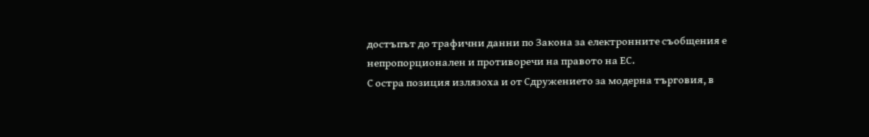достъпът до трафични данни по Закона за електронните съобщения е непропорционален и противоречи на правото на ЕС.
С остра позиция излязоха и от Сдружението за модерна търговия, в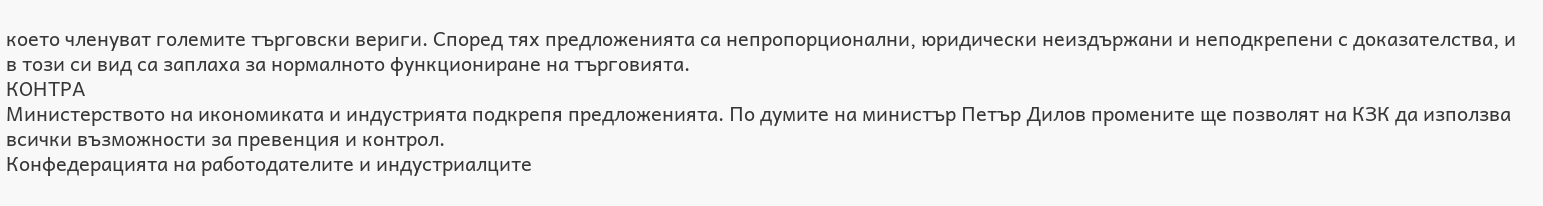което членуват големите търговски вериги. Според тях предложенията са непропорционални, юридически неиздържани и неподкрепени с доказателства, и в този си вид са заплаха за нормалното функциониране на търговията.
КОНТРА
Министерството на икономиката и индустрията подкрепя предложенията. По думите на министър Петър Дилов промените ще позволят на КЗК да използва всички възможности за превенция и контрол.
Конфедерацията на работодателите и индустриалците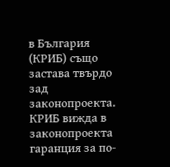в България (КРИБ) също застава твърдо зад законопроекта. КРИБ вижда в законопроекта гаранция за по-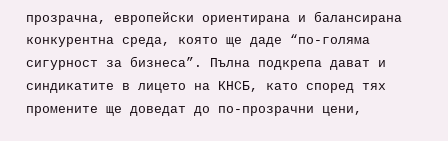прозрачна, европейски ориентирана и балансирана конкурентна среда, която ще даде “по-голяма сигурност за бизнеса”. Пълна подкрепа дават и синдикатите в лицето на КНСБ, като според тях промените ще доведат до по-прозрачни цени,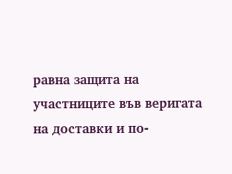равна защита на участниците във веригата на доставки и по-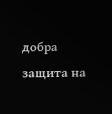добра защита на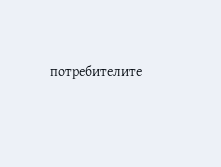потребителите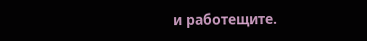и работещите.